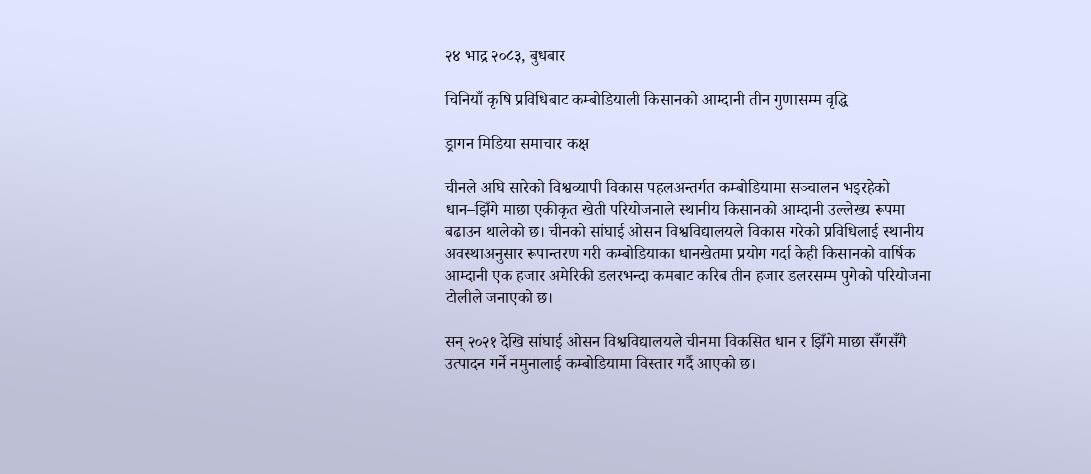२४ भाद्र २०८३, बुधबार

चिनियाँ कृषि प्रविधिबाट कम्बोडियाली किसानको आम्दानी तीन गुणासम्म वृद्धि

ड्रागन मिडिया समाचार कक्ष

चीनले अघि सारेको विश्वव्यापी विकास पहलअन्तर्गत कम्बोडियामा सञ्चालन भइरहेको धान–झिँगे माछा एकीकृत खेती परियोजनाले स्थानीय किसानको आम्दानी उल्लेख्य रूपमा बढाउन थालेको छ। चीनको सांघाई ओसन विश्वविद्यालयले विकास गरेको प्रविधिलाई स्थानीय अवस्थाअनुसार रूपान्तरण गरी कम्बोडियाका धानखेतमा प्रयोग गर्दा केही किसानको वार्षिक आम्दानी एक हजार अमेरिकी डलरभन्दा कमबाट करिब तीन हजार डलरसम्म पुगेको परियोजना टोलीले जनाएको छ।

सन् २०२१ देखि सांघाई ओसन विश्वविद्यालयले चीनमा विकसित धान र झिँगे माछा सँगसँगै उत्पादन गर्ने नमुनालाई कम्बोडियामा विस्तार गर्दै आएको छ।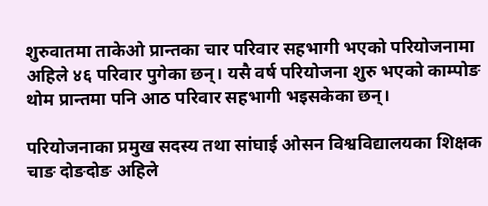शुरुवातमा ताकेओ प्रान्तका चार परिवार सहभागी भएको परियोजनामा अहिले ४६ परिवार पुगेका छन्। यसै वर्ष परियोजना शुरु भएको काम्पोङ थोम प्रान्तमा पनि आठ परिवार सहभागी भइसकेका छन्।

परियोजनाका प्रमुख सदस्य तथा सांघाई ओसन विश्वविद्यालयका शिक्षक चाङ दोङदोङ अहिले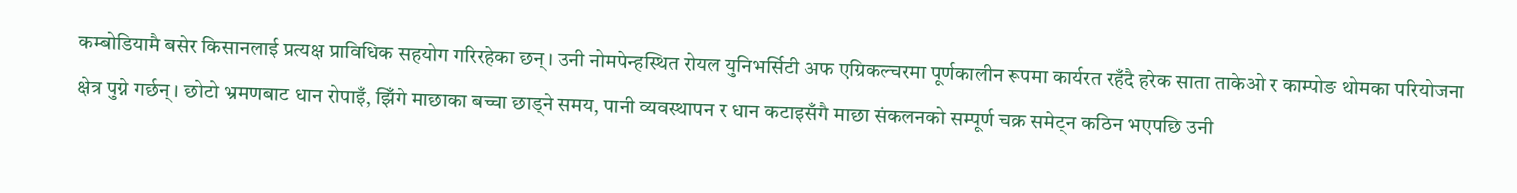कम्बोडियामै बसेर किसानलाई प्रत्यक्ष प्राविधिक सहयोग गरिरहेका छन्। उनी नोमपेन्हस्थित रोयल युनिभर्सिटी अफ एग्रिकल्चरमा पूर्णकालीन रूपमा कार्यरत रहँदै हरेक साता ताकेओ र काम्पोङ थोमका परियोजना क्षेत्र पुग्ने गर्छन्। छोटो भ्रमणबाट धान रोपाइँ, झिँगे माछाका बच्चा छाड्ने समय, पानी व्यवस्थापन र धान कटाइसँगै माछा संकलनको सम्पूर्ण चक्र समेट्न कठिन भएपछि उनी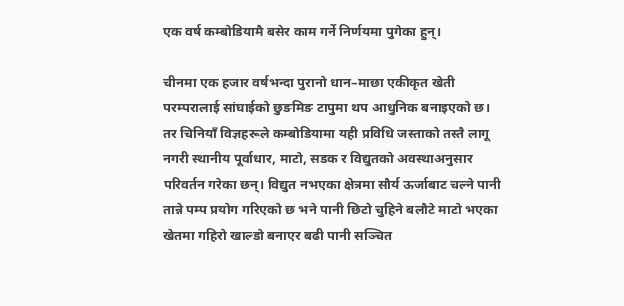एक वर्ष कम्बोडियामै बसेर काम गर्ने निर्णयमा पुगेका हुन्।

चीनमा एक हजार वर्षभन्दा पुरानो धान–माछा एकीकृत खेती परम्परालाई सांघाईको छुङमिङ टापुमा थप आधुनिक बनाइएको छ। तर चिनियाँ विज्ञहरूले कम्बोडियामा यही प्रविधि जस्ताको तस्तै लागू नगरी स्थानीय पूर्वाधार, माटो, सडक र विद्युतको अवस्थाअनुसार परिवर्तन गरेका छन्। विद्युत नभएका क्षेत्रमा सौर्य ऊर्जाबाट चल्ने पानी तान्ने पम्प प्रयोग गरिएको छ भने पानी छिटो चुहिने बलौटे माटो भएका खेतमा गहिरो खाल्डो बनाएर बढी पानी सञ्चित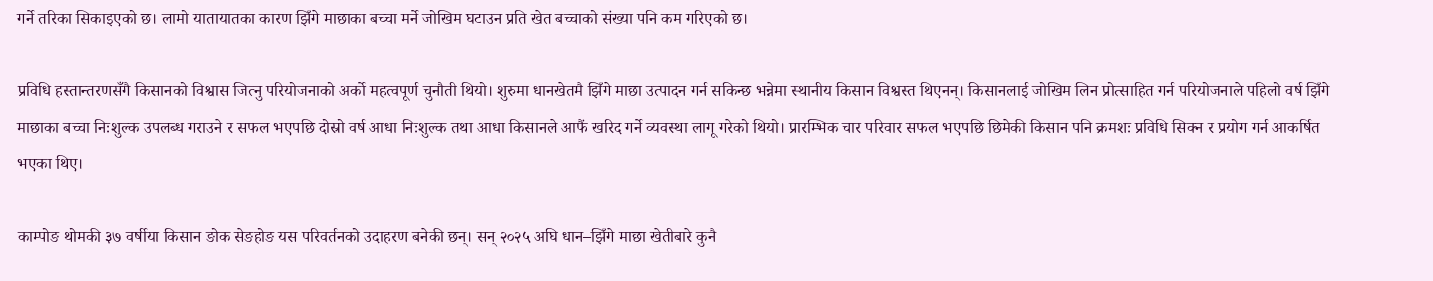गर्ने तरिका सिकाइएको छ। लामो यातायातका कारण झिँगे माछाका बच्चा मर्ने जोखिम घटाउन प्रति खेत बच्चाको संख्या पनि कम गरिएको छ।

प्रविधि हस्तान्तरणसँगै किसानको विश्वास जित्नु परियोजनाको अर्को महत्वपूर्ण चुनौती थियो। शुरुमा धानखेतमै झिँगे माछा उत्पादन गर्न सकिन्छ भन्नेमा स्थानीय किसान विश्वस्त थिएनन्। किसानलाई जोखिम लिन प्रोत्साहित गर्न परियोजनाले पहिलो वर्ष झिँगे माछाका बच्चा निःशुल्क उपलब्ध गराउने र सफल भएपछि दोस्रो वर्ष आधा निःशुल्क तथा आधा किसानले आफैं खरिद गर्ने व्यवस्था लागू गरेको थियो। प्रारम्भिक चार परिवार सफल भएपछि छिमेकी किसान पनि क्रमशः प्रविधि सिक्न र प्रयोग गर्न आकर्षित भएका थिए।

काम्पोङ थोमकी ३७ वर्षीया किसान ङोक सेङहोङ यस परिवर्तनको उदाहरण बनेकी छन्। सन् २०२५ अघि धान–झिँगे माछा खेतीबारे कुनै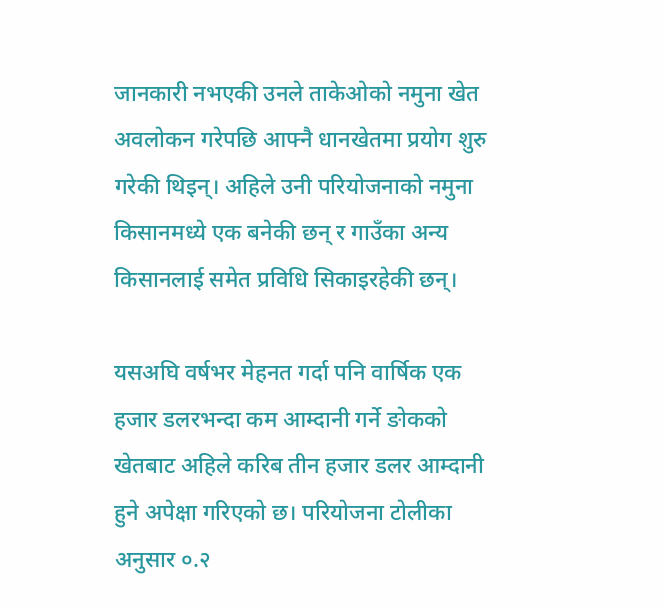जानकारी नभएकी उनले ताकेओको नमुना खेत अवलोकन गरेपछि आफ्नै धानखेतमा प्रयोग शुरु गरेकी थिइन्। अहिले उनी परियोजनाको नमुना किसानमध्ये एक बनेकी छन् र गाउँका अन्य किसानलाई समेत प्रविधि सिकाइरहेकी छन्।

यसअघि वर्षभर मेहनत गर्दा पनि वार्षिक एक हजार डलरभन्दा कम आम्दानी गर्ने ङोकको खेतबाट अहिले करिब तीन हजार डलर आम्दानी हुने अपेक्षा गरिएको छ। परियोजना टोलीका अनुसार ०.२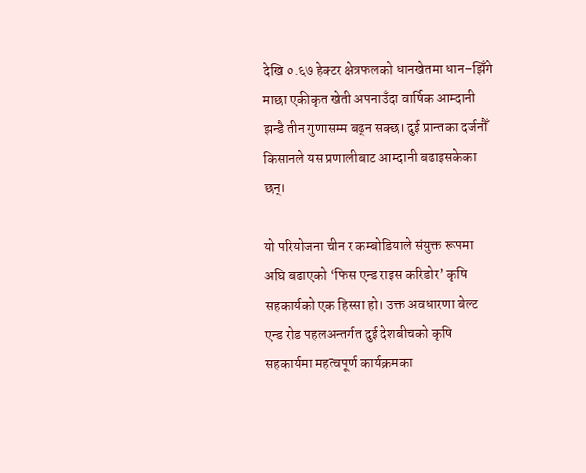देखि ०.६७ हेक्टर क्षेत्रफलको धानखेतमा धान–झिँगे माछा एकीकृत खेती अपनाउँदा वार्षिक आम्दानी झन्डै तीन गुणासम्म बढ्न सक्छ। दुई प्रान्तका दर्जनौँ किसानले यस प्रणालीबाट आम्दानी बढाइसकेका छन्।

यो परियोजना चीन र कम्बोडियाले संयुक्त रूपमा अघि बढाएको ‘फिस एन्ड राइस करिडोर’ कृषि सहकार्यको एक हिस्सा हो। उक्त अवधारणा बेल्ट एन्ड रोड पहलअन्तर्गत दुई देशबीचको कृषि सहकार्यमा महत्वपूर्ण कार्यक्रमका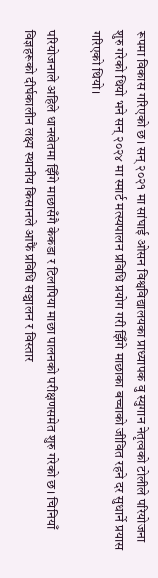रूपमा विकास गरिएको छ। सन् २०२१ मा सांघाई ओसन विश्वविद्यालयका प्राध्यापक वु स्युगान नेतृत्वको टोलीले परियोजना शुरु गरेको थियो भने सन् २०२४ मा स्मार्ट मत्स्यपालन प्रविधि प्रयोग गरी झिँगे माछाका बच्चाको जीवित रहने दर सुधार्ने प्रयास गरिएको थियो।

परियोजनाले अहिले धानखेतमा झिँगे माछासँगै केकडा र टिलापिया माछा पालनको परीक्षणसमेत शुरु गरेको छ। चिनियाँ विज्ञहरूको दीर्घकालीन लक्ष्य स्थानीय किसानले आफैं प्रविधि सञ्चालन र विस्तार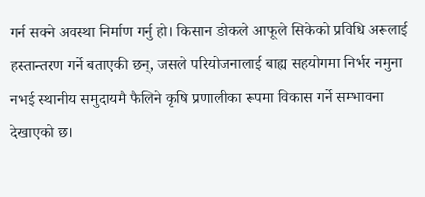गर्न सक्ने अवस्था निर्माण गर्नु हो। किसान ङोकले आफूले सिकेको प्रविधि अरूलाई हस्तान्तरण गर्ने बताएकी छन्, जसले परियोजनालाई बाह्य सहयोगमा निर्भर नमुना नभई स्थानीय समुदायमै फैलिने कृषि प्रणालीका रूपमा विकास गर्ने सम्भावना देखाएको छ।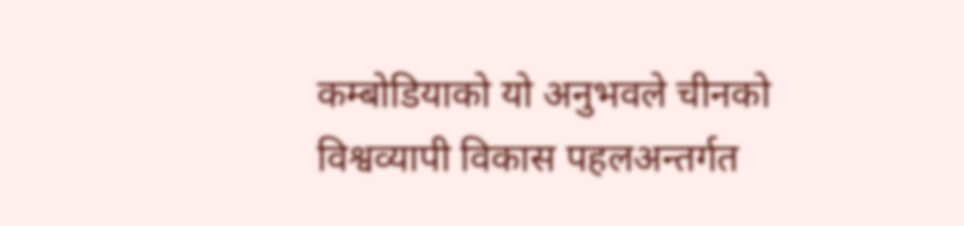कम्बोडियाको यो अनुभवले चीनको विश्वव्यापी विकास पहलअन्तर्गत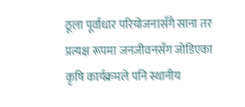ठूला पूर्वाधार परियोजनासँगै साना तर प्रत्यक्ष रूपमा जनजीवनसँग जोडिएका कृषि कार्यक्रमले पनि स्थानीय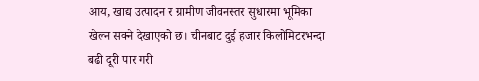आय, खाद्य उत्पादन र ग्रामीण जीवनस्तर सुधारमा भूमिका खेल्न सक्ने देखाएको छ। चीनबाट दुई हजार किलोमिटरभन्दा बढी दूरी पार गरी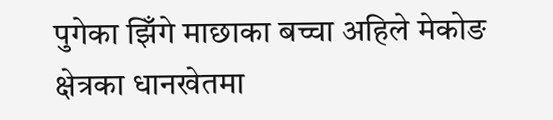पुगेका झिँगे माछाका बच्चा अहिले मेकोङ क्षेत्रका धानखेतमा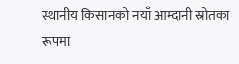स्थानीय किसानको नयाँ आम्दानी स्रोतका रूपमा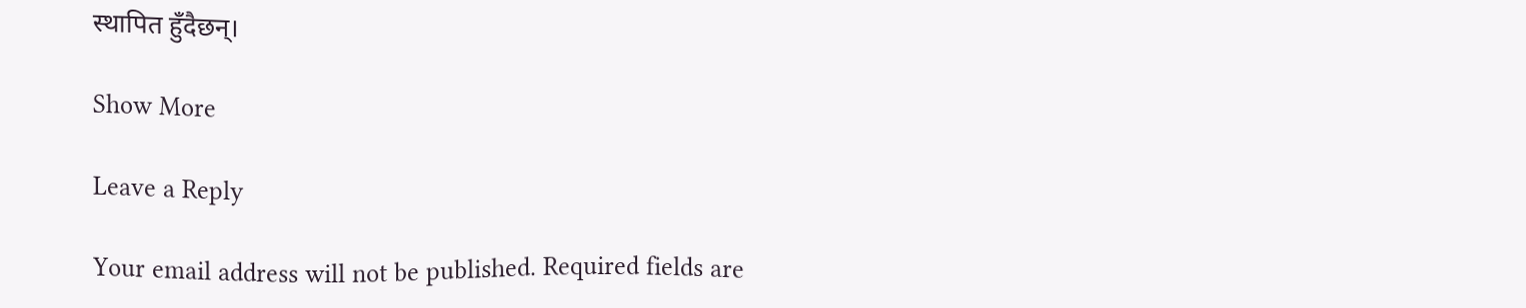स्थापित हुँदैछन्।

Show More

Leave a Reply

Your email address will not be published. Required fields are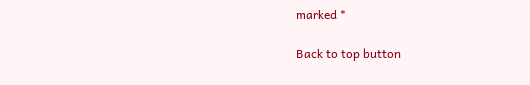marked *

Back to top button